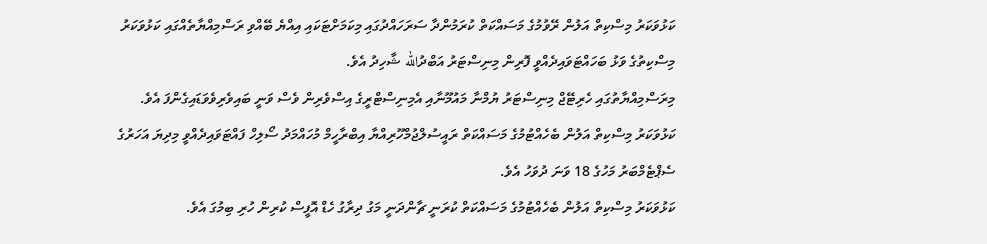ކަޅުވަކަރު މިސްކިތް އަލުން ރޭވުމުގެ މަސައްކަތް ކުރަމުންދާ ސަރަހައްދުގައި މިކަމަށްޓަކައި އިއްޔެ ބޭއްވި ރަސްމިއްޔާތެއްގައި ކަޅުވަކަރު މިސްކިތުގެ ވަޅު ބަހައްޓަވައިދެއްވީ ފޮރިން މިނިސްޓަރު އަބްދުالله ޝާހިދު އެވެ.
މިރަސްމިއްޔާތުގައި ހެރިޓޭޖް މިނިސްޓަރު ޔުމްނާ މައުމޫނާއި އެމިނިސްޓްރީގެ އިސްވެރިން ވެސް ވަނީ ބައިވެރިވެވަޑައިގެންފަ އެވެ.
ކަޅުވަކަރު މިސްކިތް އަލުން ބެހެއްޓުމުގެ މަސައްކަތް ރައީސުލްޖުމްހޫރިއްޔާ އިބްރާހީމް މުހައްމަދު ސޯލިހް ފައްޓަވައިދެއްވީ މިދިޔަ އަހަރުގެ ސެޕްޓެމްބަރު މަހުގެ 18 ވަނަ ދުވަހު އެވެ.
ކަޅުވަކަރު މިސްކިތް އަލުން ބެހެއްޓުމުގެ މަސައްކަތް ކުރަނީ ޗާންދަނީ މަގު ދިރާގު ހެޑް އޮފީސް ކުރިން ހުރި ބިމުގަ އެވެ.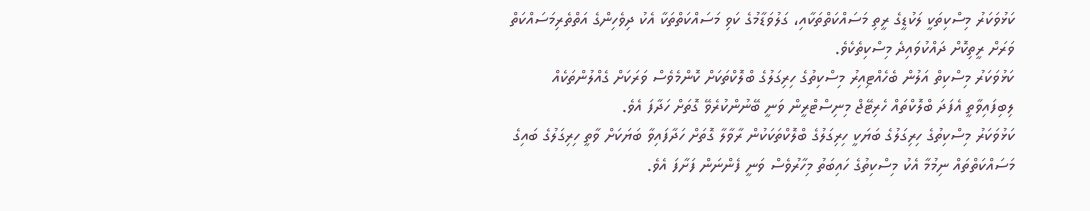ކަޅުވަކަރު މިސްކިތަކީ ލަކުޑީގެ ރީތި މަސައްކަތްތަކާއި، ގަލުވަޑާމުގެ ކަވި މަސައްކަތްތަކާ އެކު ދިވެހިންގެ އަތްތެރިމަސައްކަތް ވަރަށް ރީތިކޮށް ދައްކުވައިދެ މިސްކިތެކެވެ.
ކަޅުވަކަރު މިސްކިތް އަލުން ބެހެއްޓިއިރު މިސްކިތުގެ ހިރިގަލުގެ ބްލޮކްތަކަށް ކޮންމެވެސް ވަރަކަށް ގެއްލުންތަކެއް ލިބިފައިވާތީ އެފަދަ ބްލޮކްތައް ހެރިޓޭޖް މިނިސްޓްރީން ވަނީ ބޭނުންކުރެވޭ ގޮތަށް ހަދާފަ އެވެ.
ކަޅުވަކަރު މިސްކިތުގެ ހިރިގަލުގެ ބަޔަކީ ހިރިގަލުގެ ބްލޮކްތަކަކުން ރާވާލާ ގޮތަށް ހަދާފައިވާ ބަޔަކަށް ވާތީ ހިރިގަލުގެ ބައިގެ މަސައްކަތްތައް ނިމުމާ އެކު މިސްކިތުގެ ހައިބަތު މިހާރުވެސް ވަނީ ފެންނަން ފަށާފަ އެވެ.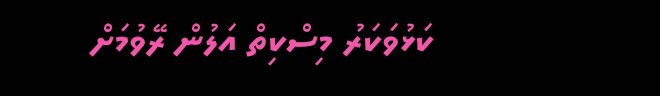ކަޅުވަކަރު މިސްކިތް އަލުން ރޭވުމަށް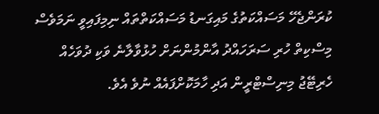ކުރަންޖެހޭ މަސައްކަތުގެ މައިގަނޑު މަސައްކަތްތައް ނިމިފައިވީ ނަމަވެސް މިސްކިތް ހުރި ސަރަހައްދު އާންމުންނަށް ހުޅުވާލާނެ ވަކި ދުވަހެއް ހެރިޓޭޖު މިނިސްޓްރީން އަދި ހާމަކޮށްފައެއް ނުވެ އެވެ.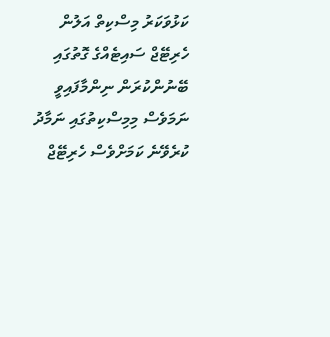ކަޅުވަކަރު މިސްކިތް އަލުން ހެރިޓޭޖް ސައިޓެއްގެ ގޮތުގައި ބޭނުންކުރަން ނިންމާފައިވީ ނަމަވެސް މިމިސްކިތުގައި ނަމާދު ކުރެވޭނެ ކަމަށްވެސް ހެރިޓޭޖް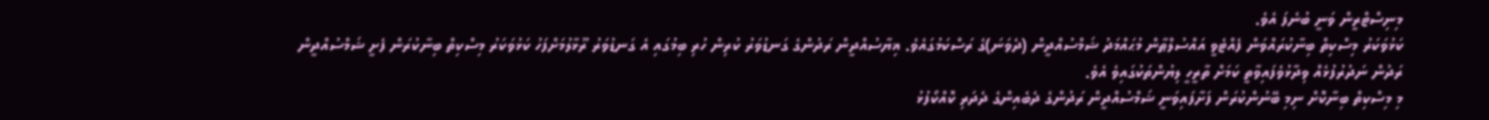މިނިސްޓްރީން ވަނީ ބުނެފަ އެވެ.
ކަޅުވަކަރު މިސްކިތް ބިނާކުރައްވަން ފެއްޓެވީ އައްސުލްޠާން މުޙައްމަދު ޝަމްސުއްދީން (ދެވަނަ)ގެ ރަސްކަމުގައެވެ. ޣިޔާސުއްދީން ރަދުންގެ ގަނޑުވަރު ކުރިން ހުރި ބިމުގައި އެ ގަނޑުވަރު ރޫޅާލުމަށްފަހު ކަޅުވަކަރު މިސްކިތް ބިނާކުރަން ފެށީ ޝަމްސުއްދީން ރަދުން ނަދުރުފުޅެއް ވިދާޅުވެފައިވާތީ ކަމަށް ތާރީހީ ލިޔުންތަކުގައިވެ އެވެ.
މި މިސްކިތް ބިނާކޮށް ނިމި ބޭނުންކުރަން ފަށާފައިވަނީ ޝަމްސުއްދީން ރަދުންގެ ދެބެއިންގެ ދެދަރި ކޮއްކޯފުޅު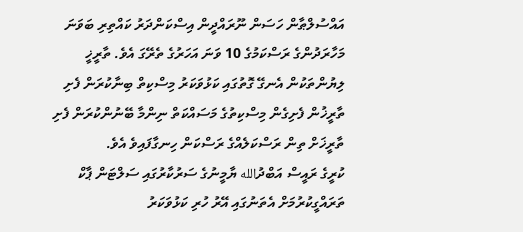އައްސުލްޠާން ހަސަން ނޫރައްދީން އިސްކަންދަރު ކައްތިރި ބަވަނަ މަހާރަދުންގެ ރަސްކަމުގެ 10 ވަނަ އަހަރުގެ ތެރޭގަ އެވެ. ތާރީޚީ ލިޔުންތަކުން އެނގޭ ގޮތުގައި ކަޅުވަކަރު މިސްކިތް ބިނާކުރަން ފެށި ތާރީޚުން ފެށިގެން މިސްކިތުގެ މަސައްކަތް ނިންމާ ބޭނުންކުރަން ފެށި ތާރީޚަށް ތިން ރަސްކަލެއްގެ ރަސްކަން ހިނގާފައިވެ އެވެ.
ކުރީގެ ރައީސް އަބްދުالله ޔާމީނުގެ ސަރުކާރުގައި ސަލްޓަން ޕާކް ތަރައްގީކުރުމަށް އެތަނުގައި އޭރު ހުރި ކަޅުވަކަރު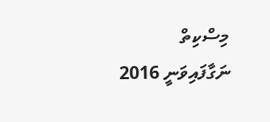މިސްކިތް ނަގާފައިވަނީ 2016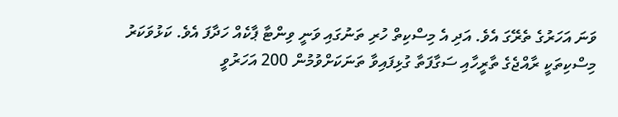ވަނަ އަހަރުގެ ތެރޭގަ އެވެ. އަދި އެ މިސްކިތް ހުރި ތަނުގައި ވަނީ ވިންޓާ ޕާކެއް ހަދާފަ އެވެ. ކަޅުވަކަރު މިސްކިތަކީ ރާއްޖެގެ ތާރީހާއި ސަގާފަތާ ގުޅިފައިވާ ތަނަކަށްވުމުން 200 އަހަރުވީ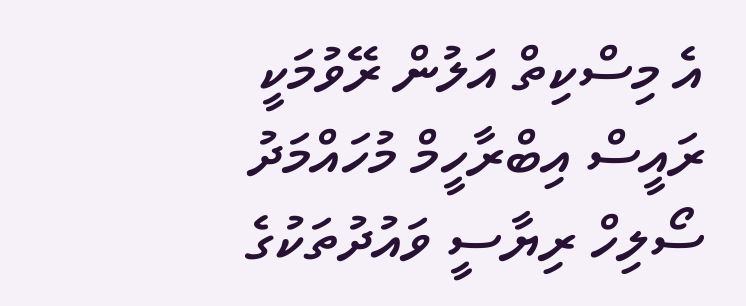އެ މިސްކިތް އަލުން ރޭވުމަކީ ރައީސް އިބްރާހީމް މުހައްމަދު ސޯލިހް ރިޔާސީ ވައުދުތަކުގެ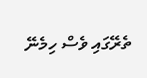ތެރޭގައި ވެސް ހިމެނޭ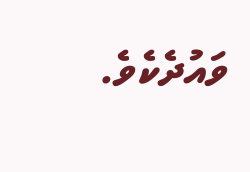ވައުދެކެވެ.